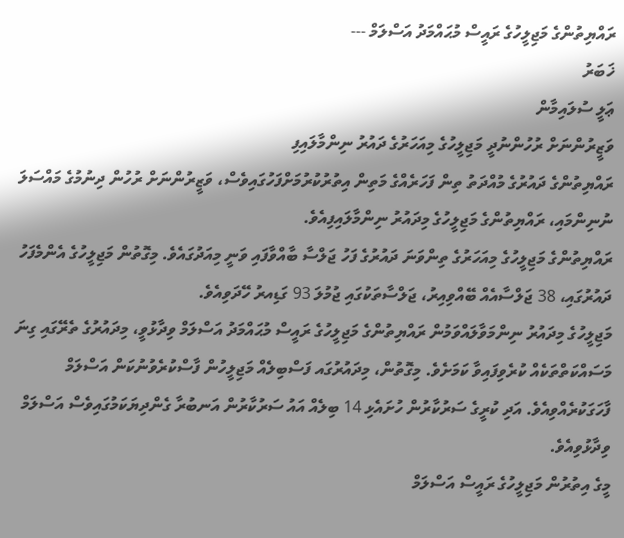ރައްޔިތުންގެ މަޖިލީހުގެ ރައީސް މުޙައްމަދު އަސްލަމް ---
ޚަބަރު
ޢަލީ ސުލައިމާން
ވަޒީރުންނަށް ރުހުންނުދީ މަޖިލީހުގެ މިއަހަރުގެ ދައުރު ނިންމާލައިފި
ރައްޔިތުންގެ ދައުރުގެ މުއްދަތު ތިން ފަހަރެއްގެ މަތިން އިތުރުކުރުމަށްފަހުގައިވެސް، ވަޒީރުންނަށް ރުހުން ދިނުމުގެ މައްސަލަ ނުނިންމައި، ރައްޔިތުންގެ މަޖިލީހުގެ މިދައުރު ނިންމާލައިފިއެވެ.
ރައްޔިތުންގެ މަޖިލީހުގެ މިއަހަރުގެ ތިންވަނަ ދައުރުގެ ފަހު ޖަލްސާ ބާއްވާފައި ވަނީ މިއަދުގައެވެ. މިގޮތުން މަޖިލީހުގެ އެންމެފަހު ދައުރުގައި، 38 ޖަލްސާއެއް ބޭއްވިއިރު، ޖަލްސާތަކުގައި ޖުމުލަ 93 ގަޑިއރު ހޭދަވިއެވެ.
މަޖިލީހުގެ މިދައުރު ނިންމަވާލައްވަމުން ރައްޔިތުންގެ މަޖިލީހުގެ ރައީސް މުޙައްމަދު އަސްލަމް ވިދާޅުވީ، މިދައުރުގެ ތެރޭގައި ގިނަ މަސައްކަތްތަކެއް ކުރެވިފައިވާ ކަމަށެވެ. މިގޮތުން، މިދައުރުގައ ފަސްބިލެއް މަޖިލީހުން ފާސްކުރެވުނުކަން އަސްލަމް ފާހަގަކުރެއްވިއެވެ. އަދި ކުރީގެ ސަރުކާރުން ހުށައެޅި 14 ބިލެއް އައު ސަރުކާރުން އަނބުރާ ގެންދިޔަކަމުގައިވެސް އަސްލަމް ވިދާޅުވިއެވެ.
މީގެ އިތުރުން މަޖިލީހުގެ ރައީސް އަސްލަމް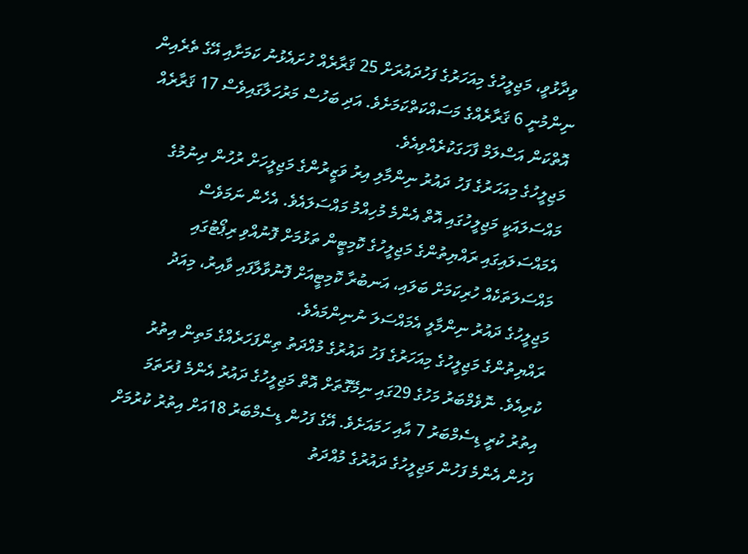ވިދާޅުވީ، މަޖިލީހުގެ މިއަހަރުގެ ފަހުދައުރަށް 25 ޤަރާރެއް ހުށައެޅުނު ކަމަށާއި އޭގެ ތެރެއިން ނިންމުނީ 6 ޤަރާރެއްގެ މަސައްކަތްކަމަށެވެ. އަދި ބަހުސް މަރުހަލާގައިވެސް 17 ޤަރާރެއް އޮތްކަން އަސްލަމް ފާހަގަކުރެއްވިއެވެ.
މަޖިލީހުގެ މިއަހަރުގެ ފަހު ދައުރު ނިންމާލި އިރު ވަޒީރުންގެ މަޖިލީހަށް ރުހުން ދިނުމުގެ މައްސަލައަކީ މަޖިލީހުގައި އޮތް އެންމެ މުހިއްމު މައްސަލައެވެ. އެހެން ނަމަވެސް އެމައްސަލައިގައި ރައްޔިތުންގެ މަޖިލީހުގެ ކޮމިޓީން ތަޅުމަށް ފޮނުއްވި ރިޕޯޓުގައި މައްސަލަތަކެއް ހުރިކަމަށް ބަލައި، އަނބުރާ ކޮމިޓީއަށް ފޮނުވާލާފައި ވާއިރު، މިއަދު މަޖިލީހުގެ ދައުރު ނިންމާލީ އެމައްސަލަ ނުނިންމައެވެ.
ރައްޔިތުންގެ މަޖިލީހުގެ މިއަހަރުގެ ފަހު ދައުރުގެ މުއްދަތު ތިންފަހަރެއްގެ މަތިން އިތުރު ކުރިއެވެ. ނޮވެމްބަރު މަހުގެ 29ގައި ނިމޭގޮތަށް އޮތް މަޖިލީހުގެ ދައުރު އެންމެ ފުރަތަމަ އިތުރު ކުރީ ޑިސެމްބަރު 7 އާއި ހަމައަށެވެ. އޭގެ ފަހުން ޑިސެމްބަރު 18އަށް އިތުރު ކުރުމަށް ފަހުން އެންމެ ފަހުން މަޖިލީހުގެ ދައުރުގެ މުއްދަތު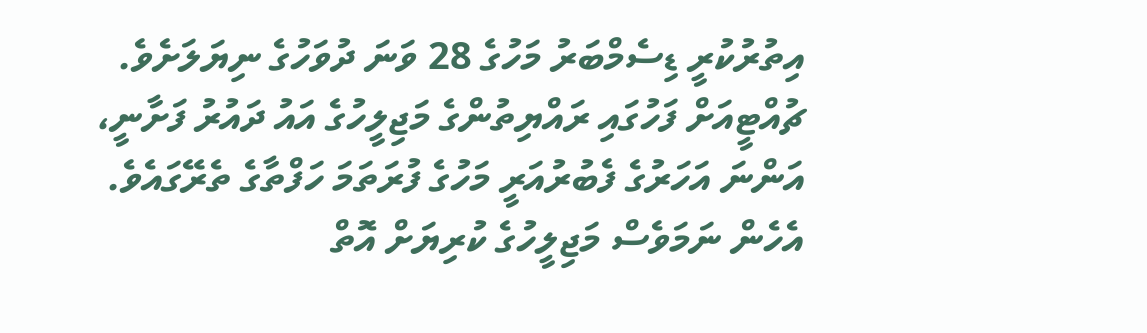އިތުރުކުރީ ޑިސެމްބަރު މަހުގެ 28 ވަނަ ދުވަހުގެ ނިޔަލަށެވެ.
ޗުއްޓީއަށް ފަހުގައި ރައްޔިތުންގެ މަޖިލީހުގެ އައު ދައުރު ފަށާނީ، އަންނަ އަހަރުގެ ފެބުރުއަރީ މަހުގެ ފުރަތަމަ ހަފްތާގެ ތެރޭގައެވެ. އެހެން ނަމަވެސް މަޖިލީހުގެ ކުރިޔަށް އޮތް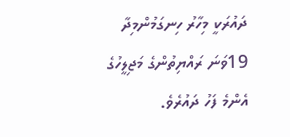ދައުރަކީ މިހާރު ހިނގަމުންމިދާ 19ވަނަ ރައްޔިތުންގެ މަޖިލީހުގެ އެންމެ ފަހު ދައުރެވެ.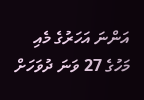އަންނަ އަހަރުގެ މެއި މަހުގެ 27 ވަނަ ދުވަހަށް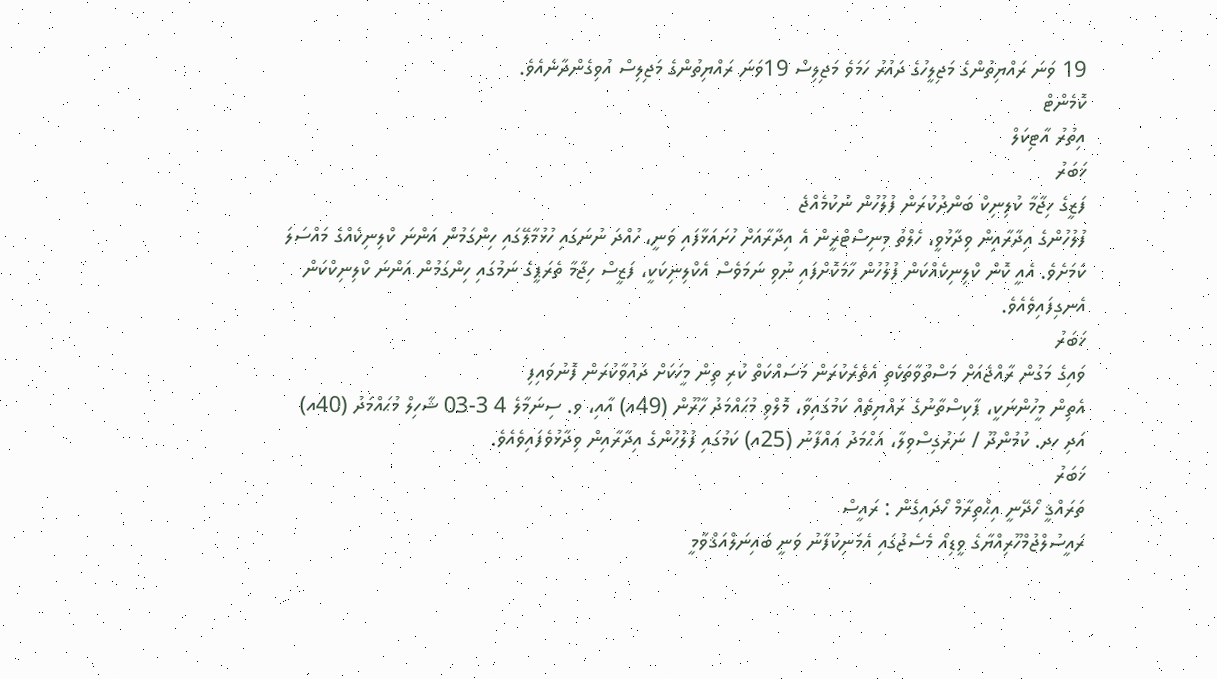19 ވަނަ ރައްޔިތުންގެ މަޖިލީހުގެ ދައުރު ހަމަވެ މަޖިލިސް 19ވަނަ ރައްޔިތުންގެ މަޖިލިސް އުވިގެންދާނެއެވެ.
ކޮމެންޓް
އިތުރު އާޓިކަލް
ޚަބަރު
ފަޒީގެ ހިޖާމާ ކުލިނިކް ބަންދުކުރަން ފުލުހުން ނުކުމެއްޖެ
ފުލުހުންގެ އިދާރާއިން ވިދާޅުވީ، ހެލްތު މިނިސްޓްރީން އެ އިދާރާއަށް ހުށައަޅާފައި ވަނީ، ހުއްދަ ނުނަގައި ހުޅުމާލޭގައި ހިންގަމުން އަންނަ ކްލިނިކެއްގެ މައްސަލަ ކަމަށެވެ. އެއީ ކޮން ކްލިނިކެއްކަން ފުލުހުން ހާމަކޮށްފައި ނުވި ނަމަވެސް އެކްލިނިކަކީ، ފަޒީސް ހިޖާމާ ތެރަޕީގެ ނަމުގައި ހިންގަމުން އަންނަ ކްލިނިކްކަން އެނގިފައިވެއެވެ.
ޚަބަރު
ވައިގެ މަގުން ރާއްޖެއަށް މަސްތުވާތަކެތި އެތެރެކުރަން މަސައްކަތް ކުރި ތިން މީހަކަށް ދައުވާކުރަން ފޮނުވައިފި
އެތިން މީހުންނަކީ، ޕާކިސްތާނުގެ ރައްޔިތެއް ކަމުގައިވާ، މޮލްވި މުޙައްމަދު ހާރޫން (49އ) އާއި، ވ. ސިނަމާލެ 4 3-03 ޝާހިލް މުޙައްމަދު (40އ) އަދި ހދ. ކުމުންދޫ / ނަރުގިސްވިލާ، އަޙްމަދު ޢައްފާނު (25އ) ކަމުގައި ފުލުހުންގެ އިދާރާއިން ވިދާޅުވެފައިވެއެވެ.
ޚަބަރު
ތަރައްޤީ ހޯދޭނީ އިޙްތިރާމް ހޯދައިގެން : ރައީސް
ރައީސުލްޖުމްހޫރިއްޔާގެ ވީޑިއޯ މެސެޖުގައި އެމަނިކުފާނު ވަނީ ބައިނަލްއަޤްވާމީ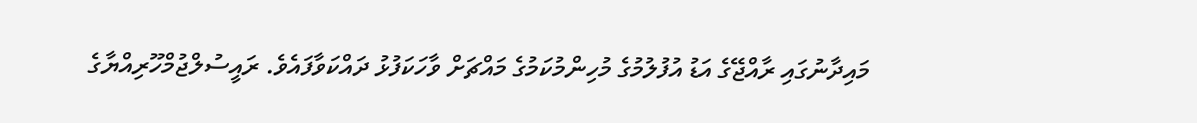މައިދާނުގައި ރާއްޖޭގެ އަޑު އުފުލުމުގެ މުހިންމުކަމުގެ މައްޗަށް ވާހަކަފުޅު ދައްކަވާފައެވެ. ރައީސުލްޖުމްހޫރިއްޔާގެ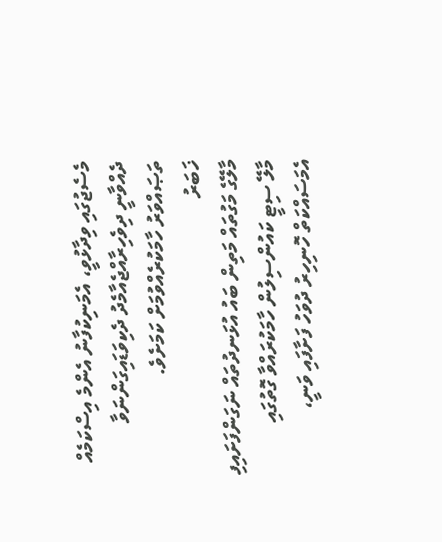މެސެޖުގައި ވިދާޅުވީ، އެމަނިކުފާނު އެންމެ އިސްކަމެއް ދެއްވާނީ ދިވެހިރާއްޖެއާމެދު ދެކިވަޑައިގަންނަވާ ތަޞައްވަރު ހާމަކުރެއްވުމަށް ކަމަށެވެ.
ޚަބަރު
މާލޭގެ މަގުތައް މަތިން ބައު އުޅަނދުތައް ނަގަންފަށައިފި
މާލޭ ސިޓީ ކައުންސިލުން ހާމަކުރައްވާ ގޮތުގައި އެމަސައްކަތް ހޮނިހިރު ދުވަހު ފަށާފައި ވަނީ،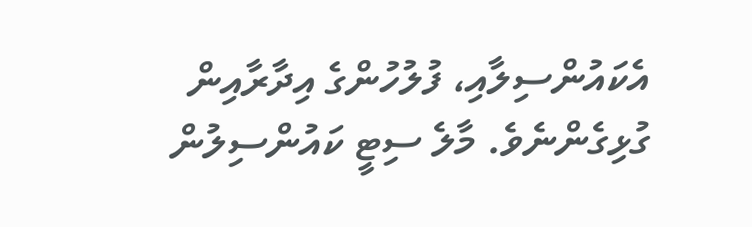އެކައުންސިލާއި، ފުލުހުންގެ އިދާރާއިން ގުޅިގެންނެވެ. މާލެ ސިޓީ ކައުންސިލުން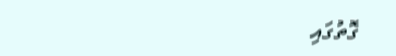ގޮތުގައި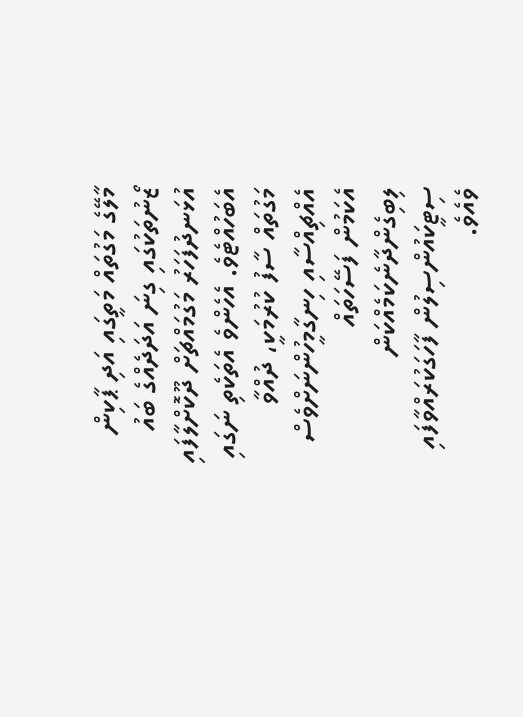މާލޭގެ މަގުތައް މަތީގައި އަދި ޕާކިން ޒޯނުތަކުގައި ގިނަ އަދަދެއްގެ ބައު އުޅަނދުފަހަރު މަގުމައްޗަށް ދޫކޮށްލާފައި އެބަހުއްޓެވެ. އެހެންވެ އެތަކެތި ނަގައި މަގުތައް ސާފު ކުރުމަކީ، ދުއްވާ އެއްޗިއްސާއި ހިނގާމީހުންނަށްވެސް އެކަމުން ފަސޭހަތައް ލިބިގެންދާނެކަމެއްކަން ސިޓީކައުންސިލުން ފާހަގަކުރައްވާފައި ވެއެވެ.